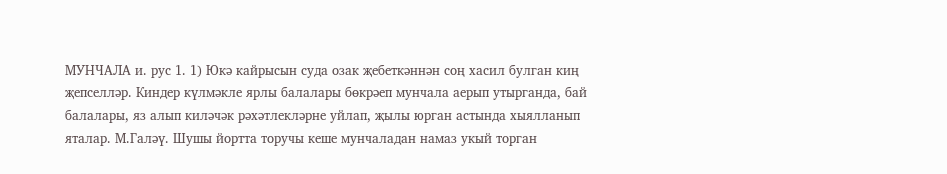МУНЧАЛА и. рус 1. 1) Юкә кайрысын суда озак җебеткәннән соң хасил булган киң җепселләр. Киндер күлмәкле ярлы балалары бөкрәеп мунчала аерып утырганда, бай балалары, яз алып киләчәк рәхәтлекләрне уйлап, җылы юрган астында хыялланып яталар. М.Галәү. Шушы йортта торучы кеше мунчаладан намаз укый торган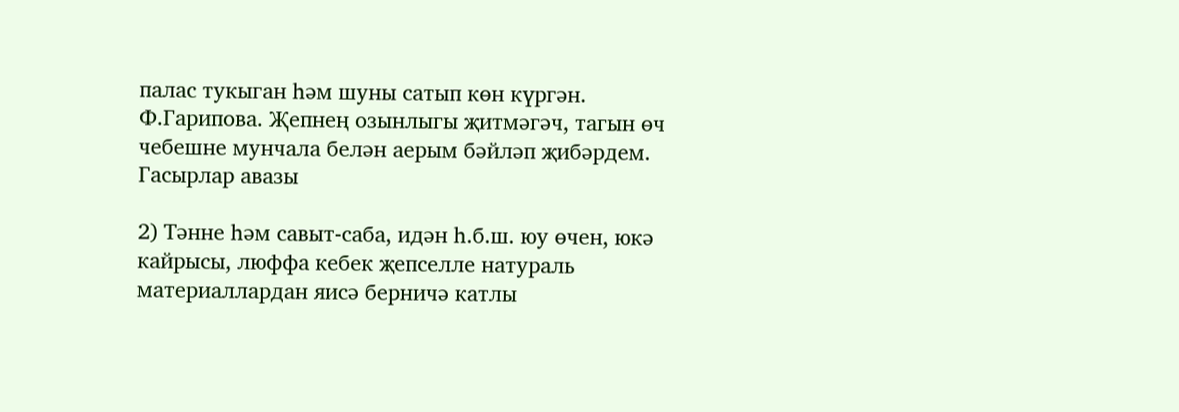палас тукыган һәм шуны сатып көн күргән. Ф.Гарипова. Җепнең озынлыгы җитмәгәч, тагын өч чебешне мунчала белән аерым бәйләп җибәрдем. Гасырлар авазы

2) Тәнне һәм савыт-саба, идән һ.б.ш. юу өчен, юкә кайрысы, люффа кебек җепселле натураль материаллардан яисә берничә катлы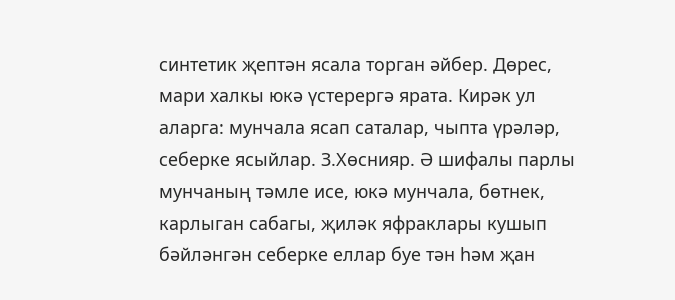синтетик җептән ясала торган әйбер. Дөрес, мари халкы юкә үстерергә ярата. Кирәк ул аларга: мунчала ясап саталар, чыпта үрәләр, себерке ясыйлар. З.Хөснияр. Ә шифалы парлы мунчаның тәмле исе, юкә мунчала, бөтнек, карлыган сабагы, җиләк яфраклары кушып бәйләнгән себерке еллар буе тән һәм җан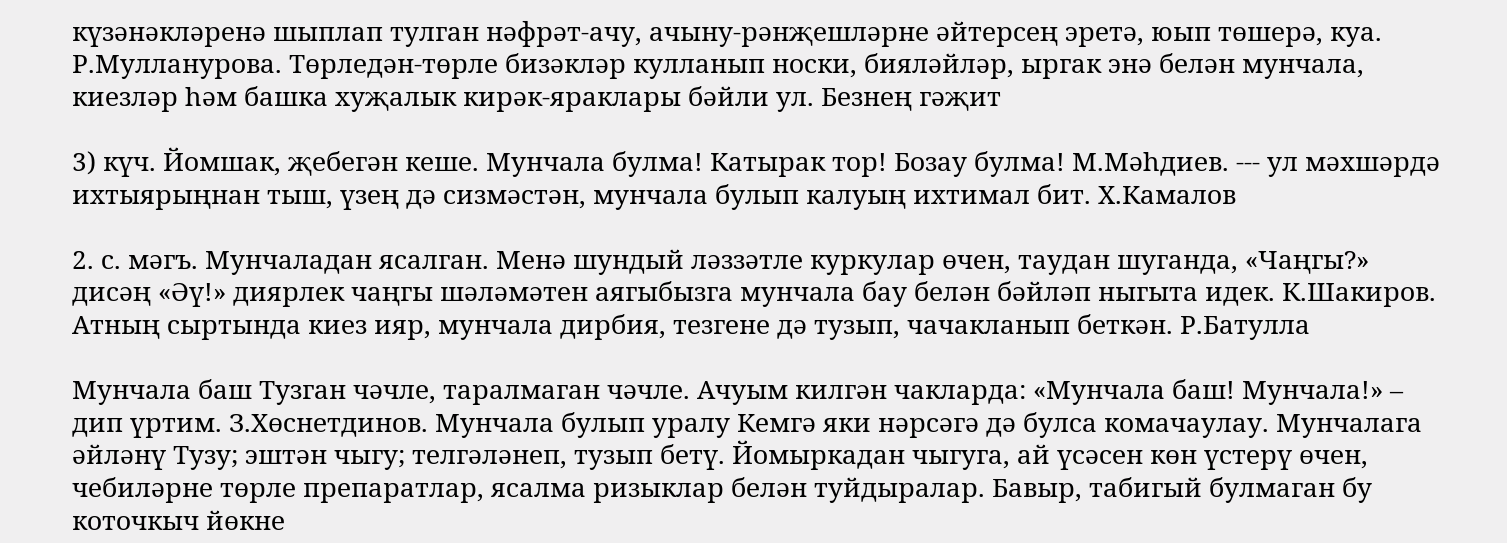күзәнәкләренә шыплап тулган нәфрәт-ачу, ачыну-рәнҗешләрне әйтерсең эретә, юып төшерә, куа. Р.Мулланурова. Төрледән-төрле бизәкләр кулланып носки, бияләйләр, ыргак энә белән мунчала, киезләр һәм башка хуҗалык кирәк-яраклары бәйли ул. Безнең гәҗит

3) күч. Йомшак, җебегән кеше. Мунчала булма! Катырак тор! Бозау булма! М.Мәһдиев. --- ул мәхшәрдә ихтыярыңнан тыш, үзең дә сизмәстән, мунчала булып калуың ихтимал бит. Х.Камалов

2. с. мәгъ. Мунчаладан ясалган. Менә шундый ләззәтле куркулар өчен, таудан шуганда, «Чаңгы?» дисәң «Әү!» диярлек чаңгы шәләмәтен аягыбызга мунчала бау белән бәйләп ныгыта идек. К.Шакиров. Атның сыртында киез ияр, мунчала дирбия, тезгене дә тузып, чачакланып беткән. Р.Батулла

Мунчала баш Тузган чәчле, таралмаган чәчле. Ачуым килгән чакларда: «Мунчала баш! Мунчала!» – дип үртим. З.Хөснетдинов. Мунчала булып уралу Кемгә яки нәрсәгә дә булса комачаулау. Мунчалага әйләнү Тузу; эштән чыгу; телгәләнеп, тузып бетү. Йомыркадан чыгуга, ай үсәсен көн үстерү өчен, чебиләрне төрле препаратлар, ясалма ризыклар белән туйдыралар. Бавыр, табигый булмаган бу коточкыч йөкне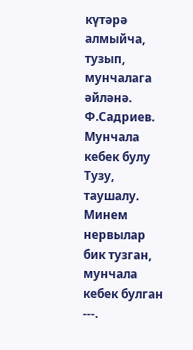күтәрә алмыйча, тузып, мунчалага әйләнә. Ф.Садриев. Мунчала кебек булу Тузу, таушалу. Минем нервылар бик тузган, мунчала кебек булган ---.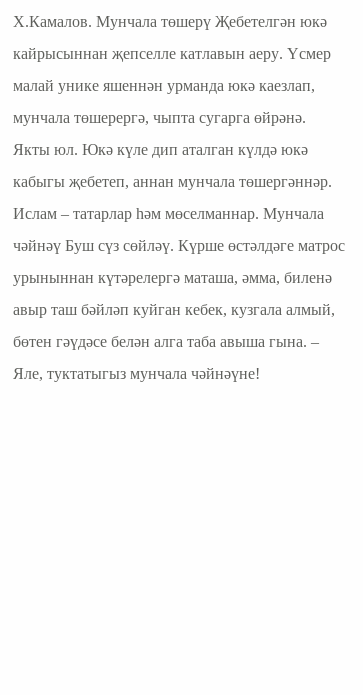Х.Камалов. Мунчала төшерү Җебетелгән юкә кайрысыннан җепселле катлавын аеру. Үсмер малай унике яшеннән урманда юкә каезлап, мунчала төшерергә, чыпта сугарга өйрәнә. Якты юл. Юкә күле дип аталган күлдә юкә кабыгы җебетеп, аннан мунчала төшергәннәр. Ислам – татарлар һәм мөселманнар. Мунчала чәйнәү Буш сүз сөйләү. Күрше өстәлдәге матрос урыныннан күтәрелергә маташа, әмма, биленә авыр таш бәйләп куйган кебек, кузгала алмый, бөтен гәүдәсе белән алга таба авыша гына. – Яле, туктатыгыз мунчала чәйнәүне!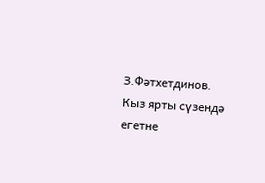З.Фәтхетдинов. Кыз ярты сүзендә егетне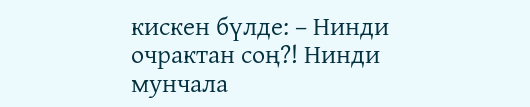кискен бүлде: – Нинди очрактан соң?! Нинди мунчала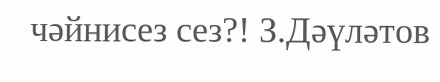чәйнисез сез?! З.Дәүләтов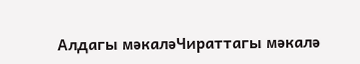Алдагы мәкаләЧираттагы мәкалә